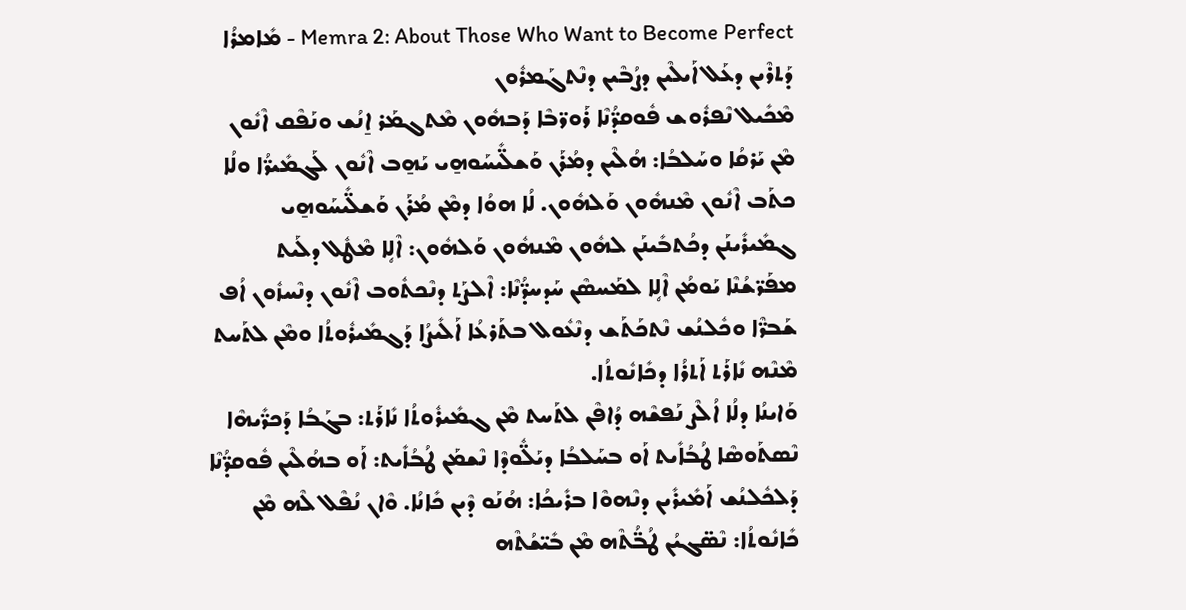Memra 2: About Those Who Want to Become Perfect - ܡܺܐܡܪܳܐ ܕܰܬܪܶܝܢ ܕܥܰܠ ܐܰܝܠܶܝܢ ܕܨܳܒܶܝܢ ܕܢܶܬܓܰܡܪܽܘܢ
ܡܶܟܺܝܠ ܢܶܦܪܽܘܫ ܦܽܘܩܕ̈ܳܢܶܐ ܪܰܘܪ̈ܒܶܐ ܕܰܒܗܽܘܢ ܡܶܬܓܡܰܪ ܐ̱ܢܳܫ ܘܢܰܦܶܩ ܐܶܢܽܘܢ ܡܶܢ ܝܰܪܩܳܐ ܘܚܰܠܒܳܐ: ܗܳܠܶܝܢ ܕܡܳܪܰܢ ܘܰܫܠ̈ܺܝܚܰܘܗ̱ܝ ܝܰܗ̱ܒ ܐܶܢܽܘܢ ܠܰܓܡܺܝܪ̈ܳܐ ܘܠܳܐ ܟܬܰܒ ܐܶܢܽܘܢ ܡܶܢܗܽܘܢ ܘܰܠܗܽܘܢ. ܠܳܐ ܗܘܳܐ ܕܡܶܢ ܡܳܪܰܢ ܘܰܫܠ̈ܺܝܚܰܘܗ̱ܝ ܓܡܺܝܪܺܝܢܰܢ ܕܟܳܬܒܺܝܢܰܢ ܠܗܽܘܢ ܡܶܢܗܽܘܢ ܘܰܠܗܽܘܢ: ܐܶܠܴܐ ܡܶܛܽܠ ܕܠܰܝܬ ܡܦܰܪ̈ܫܳܢܶܐ ܝܰܘܡܳܢ ܐܶܠܴܐ ܠܡܰܚܣܶܢ ܚܰܕܚܕ̈ܳܢܶܐ: ܐܶܠܨܰܬ ܕܢܶܟܬܽܘܒ ܐܶܢܽܘܢ ܕܢܶܚܙܽܘܢ ܐܳܦ ܫܰܒܪ̈ܶܐ ܘܟܽܠܢܳܫ ܢܶܬܟܰܬܰܫ ܕܢܶܥܽܘܠ ܒܬܰܪܥܳܐ ܐܰܠܺܝܨܳܐ ܕܰܓܡܺܝܪܽܘܬܳܐ ܘܡܶܢ ܠܬܰܚܬ ܡܶܢܶܗ ܢܺܐܪܰܬ ܐܰܬܪܳܐ ܕܟܺܐܢܽܘܬܳܐ.
ܘܰܐܝܢܳܐ ܕܠܳܐ ܐܳܠܶܨ ܢܰܦܫܶܗ ܕܳܐܦܶܢ ܠܬܰܚܬ ܡܶܢ ܓܡܺܝܪܽܘܬܳܐ ܢܺܐܪܰܬ: ܒܓܰܒܳܐ ܕܰܟܪ̈ܺܝܗܶܐ ܢܶܣܬܰܘܣܶܐ ܛܳܒܳܐܺܝܬ ܐܰܘ ܒܚܰܠܒܳܐ ܕܝܰܠ̈ܽܘܕܶܐ ܢܶܫܡܰܢ ܛܳܒܳܐܺܝܬ: ܐܰܘ ܒܗܳܠܶܝܢ ܦܽܘܩܕ̈ܳܢܶܐ ܕܰܠܟܽܠܢܳܫ ܐܰܡܺܝܪܺܝܢ ܕܢܶܗܘܶܐ ܒܪܺܝܟܳܐ: ܗܳܢܰܘ ܕܶܝܢ ܟܺܐܢܳܐ. ܘܶܐܢ ܢܳܦܶܠ ܠܶܗ ܡܶܢ ܟܺܐܢܽܘܬܳܐ: ܢܶܣ̈ܓܝܳܢ ܛܳܒ̈ܳܬܶܗ ܡܶܢ ܒܺܝ̈ܫܳܬܶܗ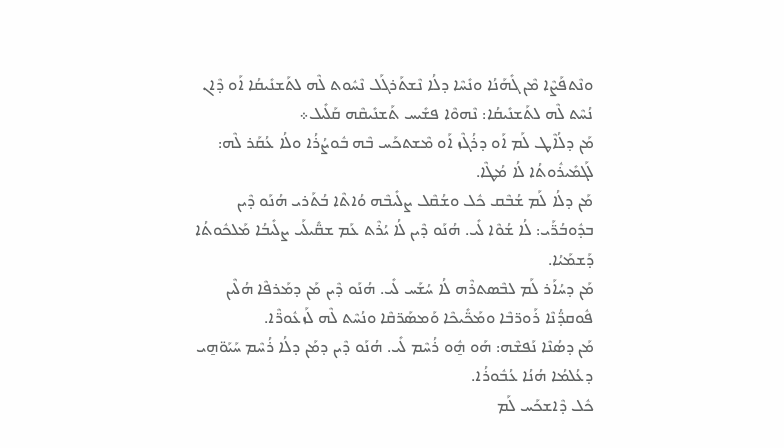ܘܢܶܬܦܰܨܶܐ ܡܶܢ ܓܺܗܰܢܳܐ ܘܢܺܚܶܐ ܕܠܳܐ ܢܶܫܬܰܪܓܰܠ ܢܶܚܽܘܬ ܠܶܗ ܠܬܰܫܢܺܝܩܳܐ ܐܰܘ ܕܶܐܢ ܢܳܚܶܬ ܠܶܗ ܠܬܰܫܢܺܝܩܳܐ: ܢܶܗܘܶܐ ܦܫܺܝܚ ܬܰܫܢܺܝܩܶܗ ܩܰܠܺܝܠ܀
ܡܰܢ ܕܠܳܐܶܛ ܠܰܡ ܐܰܘ ܕܪܳܓܶܙ ܐܰܘ ܡܶܫܬܟܰܚ ܒܶܗ ܒܽܘܨܳܪܳܐ ܘܠܳܐ ܥܳܩܰܪ ܠܶܗ: ܠܰܓܡܺܝܪܽܘܬܳܐ ܠܳܐ ܡܳܛܶܐ.
ܡܰܢ ܕܠܳܐ ܠܰܡ ܫܳܒܶܩ ܟܽܠ ܘܫܳܩܶܠ ܨܠܺܝܒܶܗ ܘܳܐܬܶܐ ܒܳܬܰܪܝ ܗܳܢܰܘ ܕܶܝܢ ܒܕܽܘܒܳܪ̈ܰܝ: ܠܳܐ ܫܳܘܶܐ ܠܺܝ. ܗܳܢܰܘ ܕܶܝܢ ܠܳܐ ܝܳܪܶܬ ܥܰܡ ܫܩ̈ܺܝܠܰܝ ܨܠܺܝܒܳܐ ܡܰܠܟܽܘܬܳܐ ܕܰܫܡܰܝܳܐ.
ܡܰܢ ܕܚܳܐܰܪ ܠܰܡ ܠܒܶܣܬܪܶܗ ܠܳܐ ܚܳܫܰܚ ܠܺܝ. ܗܳܢܰܘ ܕܶܝܢ ܡܰܢ ܕܡܰܪܦܶܐ ܗܳܠܶܝܢ ܦܽܘܩܕ̈ܳܢܶܐ ܪܰܘܪ̈ܒܶܐ ܘܡܰܟ̈ܺܝܟܶܐ ܘܰܡܣܰܪ̈ܩܶܐ ܘܢܳܚܶܬ ܠܶܗ ܠܰܙܥܽܘܪ̈ܶܐ.
ܡܰܢ ܕܣܳܢܶܐ ܢܰܦܫܶܗ: ܗܰܘ ܗ̱ܽܘ ܪܳܚܶܡ ܠܺܝ. ܗܳܢܰܘ ܕܶܝܢ ܕܡܰܢ ܕܠܳܐ ܪܳܚܶܡ ܚܰܝܰܘ̈ܗ̱ܝ ܕܥܳܠܡܳܐ ܗܳܢܳܐ ܥܳܒܽܘܪܳܐ.
ܟܽܠ ܕܶܐܫܟܰܚ ܠܰܡ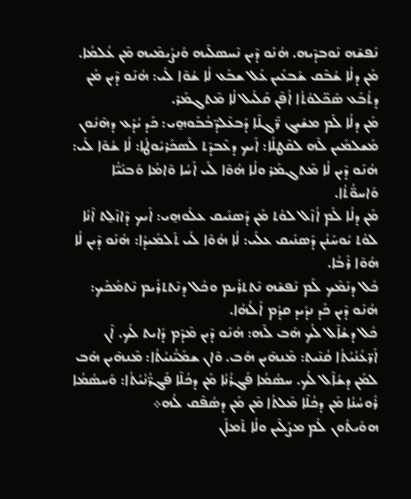ܢܰܦܫܶܗ ܢܰܘܒܕܶܝܗ. ܗܳܢܰܘ ܕܶܝܢ ܢܶܚܣܠܶܝܗ ܘܰܢܨܺܝܡܶܝܗ ܡܶܢ ܥܳܠܡܳܐ.
ܡܰܢ ܕܠܳܐ ܫܳܒܶܩ ܫܰܒܥܺܝܢ ܥܰܠ ܫܒܰܥ ܠܳܐ ܫܳܘܶܐ ܠܺܝ: ܗܳܢܰܘ ܕܶܝܢ ܡܰܢ ܕܬܳܒܰܥ ܣܰܟ̈ܠܘܳܬܳܐ ܐܳܦܶܢ ܩܰܠܺܝܠ ܠܳܐ ܡܶܬܓܡܰܪ.
ܡܰܢ ܕܠܳܐ ܠܰܡ ܡܫܺܝܓ ܪ̈ܶܓܠܶܐ ܕܰܒܥܶܠܕ̈ܒܳܒܰܘܗ̱ܝ: ܟܰܕ ܝܳܕܰܥ ܕܗܶܢܽܘܢ ܡܰܫܠܡܺܝܢ ܠܶܗ ܠܩܶܛܠܳܐ: ܐܰܝܟ ܕܥܶܒܕܶܬ ܠܰܣܟܰܪܝܽܘܛܳܐ: ܠܳܐ ܫܳܘܶܐ ܠܺܝ: ܗܳܢܰܘ ܕܶܝܢ ܠܳܐ ܡܶܬܓܡܰܪ ܘܠܳܐ ܗܳܘܶܐ ܠܺܝ ܐܰܚܳܐ ܘܶܐܡܳܐ ܘܰܒܢܰܝ̈ܳܐ ܘܰܐܚܘ̈ܳܬܳܐ.
ܡܰܢ ܕܠܳܐ ܠܰܡ ܐܳܙܶܠ ܠܘܳܬ ܡܰܢ ܕܰܣܢܺܝܩ ܥܠܰܘܗ̱ܝ: ܐܰܝܟ ܕܶܐܙܶܠ̱ܬ ܐܶܢܳܐ ܠܘܳܬ ܝܽܘܚܰܢܳܢ ܕܰܣܢܺܝܩ ܥܠܰܝ: ܠܳܐ ܗܳܘܶܐ ܠܺܝ ܬܰܠܡܺܝܕܳܐ: ܗܳܢܰܘ ܕܶܝܢ ܠܳܐ ܗܳܘܶܐ ܪܰܒܳܐ.
ܟܽܠ ܕܢܰܡܶܟ ܠܰܡ ܢܰܦܫܶܗ ܢܶܬܬܪܺܝܡ ܘܟܽܠ ܕܢܶܬܬܪܺܝܡ ܢܶܬܡܰܟܰܟ: ܗܳܢܰܘ ܕܶܝܢ ܟܰܕ ܢܕܺܝܕ ܩܕܳܡ ܐܰܠܳܗܳܐ.
ܟܽܠ ܕܫܳܐܶܠ ܠܳܟ ܗܰܒ ܠܶܗ: ܗܳܢܰܘ ܕܶܝܢ ܡܶܕܶܡ ܕܺܐܝܬ ܠܳܟ. ܐܶܢ ܐܰܪ̈ܥܳܢܳܝܳܬܳܐ ܩܳܢܶܝܬ: ܡܶܢܗܶܝܢ ܗܰܒ. ܘܶܐܢ ܫܡܰܝ̈ܳܢܝܳܬܳܐ: ܡܶܢܗܶܝܢ ܗܰܒ ܠܡܰܢ ܕܫܳܐܶܠ ܠܳܟ. ܚܣܳܡܳܐ ܦܰܓܪܳܢܳܐ ܡܰܢ ܕܟܳܠܶܐ ܦܰܓܪ̈ܳܢܳܝܳܬܳܐ: ܘܰܚܣܳܡܳܐ ܪܽܘܚܳܢܳܐ ܡܰܢ ܕܟܳܠܶܐ ܡܶܠܬܳܐ ܡܶܢ ܡܰܢ ܕܣܳܦܶܩ ܠܳܗ܀
ܗܘܰܝܬܽܘܢ ܠܰܡ ܡܨܰܠܶܝܢ ܘܠܳܐ ܬܶܡܐܰܢ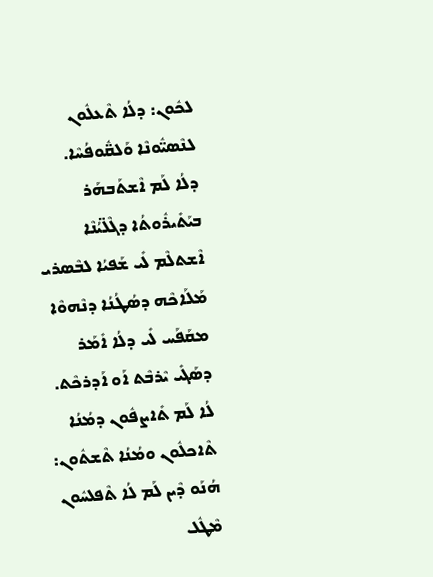ܠܟܽܘܢ: ܕܠܳܐ ܬܶܥܠܽܘܢ ܠܢܶܣܝ̈ܽܘܢܶܐ ܘܰܠܩ̈ܽܘܦܳܚܶܐ.
ܕܠܳܐ ܠܰܡ ܐܶܫܬܰܒܗܰܪ ܒܝܰܬܺܝܪܽܘܬܳܐ ܕܓܶܠ̈ܝܳܢܶܐ ܐܶܫܬܠܶܡ ܠܺܝ ܫܰܦܝܳܐ ܠܒܶܣܪܝ ܡܰܠܰܐܟܶܗ ܕܤܳܛܳܢܳܐ ܕܢܶܗܘܶܐ ܡܩܰܦܰܚ ܠܺܝ ܕܠܳܐ ܐܺܡܰܪ ܕܣܰܓܺܝ ܝܶܪܒܶܬ ܐܰܘ ܐܰܕܪܟܶܬ.
ܠܳܐ ܠܰܡ ܬܺܐܨܦܽܘܢ ܕܡܳܢܳܐ ܬܶܐܟܠܽܘܢ ܘܡܳܢܳܐ ܬܶܫܬܽܘܢ: ܗܳܢܰܘ ܕܶܝܢ ܠܰܡ ܠܳܐ ܬܶܦܠܚܽܘܢ ܡܶܛܽܠ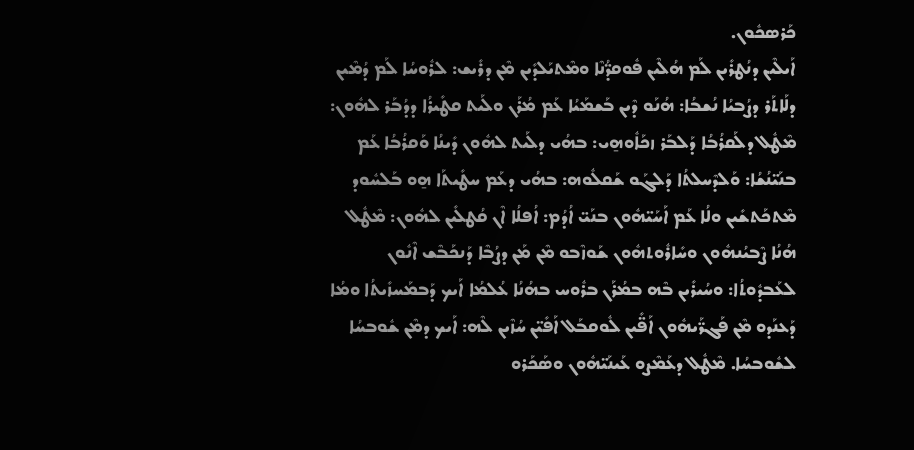ܟܰܪܣܟܽܘܢ.
ܐܰܝܠܶܝܢ ܕܢܳܛܪܺܝܢ ܠܰܡ ܗܳܠܶܝܢ ܦܽܘܩܕ̈ܳܢܶܐ ܘܡܶܬܝܰܠܕܺܝܢ ܡܶܢ ܕܪܺܝܫ: ܠܪܽܘܚܳܐ ܠܰܡ ܕܳܡܶܝܢ ܕܠܰܐܬܰܪ ܕܨܳܒܝܳܐ ܢܳܫܒܳܐ: ܗܳܢܰܘ ܕܶܝܢ ܒܰܫܡܰܝܳܐ ܥܰܡ ܡܳܪܰܢ ܘܠܰܝܬ ܩܛܺܝܪܳܐ ܕܕܳܒܰܪ ܠܗܽܘܢ: ܡܶܛܽܠ ܕܠܰܩܪܳܒܳܐ ܕܰܠܒܰܪ ܙܟܰܐܽܘܗ̱ܝ: ܒܗܳܝ ܕܠܰܝܬ ܠܗܽܘܢ ܕܺܝܢܳܐ ܘܰܩܪܳܒܳܐ ܥܰܡ ܒܢܰܝ̈ܢܳܫܳܐ: ܘܰܠܕܶܚܠܬܳܐ ܕܰܠܓܰܘ ܫܰܩܠܽܘܗ: ܒܗܳܝ ܕܥܰܡ ܚܛܺܝܬܰܐ ܗ̱ܘ ܒܰܠܚܽܘܕ ܡܶܬܟܰܬܫܺܝܢ ܘܠܳܐ ܥܰܡ ܐܰܚܰܝ̈ܗܽܘܢ ܒܢܰܝ̈ ܐܳܕܳܡ: ܐܳܦܠܳܐ ܐܶܢ ܩܳܛܠܺܝܢ ܠܗܽܘܢ: ܡܶܛܽܠ ܗܳܢܳܐ ܨܶܒܝܳܢܗܽܘܢ ܘܚܺܐܪܽܘܬܗܽܘܢ ܫܰܘܙܶܒܘ ܡܶܢ ܡܰܢ ܕܨܳܒܶܐ ܕܰܢܟܰܒܶܫ ܐܶܢܽܘܢ ܠܥܰܒܕܽܘܬܳܐ: ܘܚܳܝܪܺܝܢ ܒܶܗ ܒܡܳܪܰܢ ܒܪܽܘܚ ܒܗܳܢܳܐ ܥܳܠܡܳܐ ܐܰܝܟ ܕܰܒܡܰܚܙܺܝܬܳܐ ܘܡܳܐ ܕܰܥܢܰܕܘ ܡܶܢ ܦܰܓܪ̈ܰܝܗܽܘܢ ܐܰܦ̈ܺܝܢ ܠܽܘܩܒܰܠ ܐܰܦܺܝ̈ܢ ܚܳܙܶܝܢ ܠܶܗ: ܐܰܝܟ ܕܡܶܢ ܫܽܘܒܚܳܐ ܠܫܽܘܒܚܳܐ. ܡܶܛܽܠ ܕܥܰܡܶܨܘ ܥܰܝܢܰܝ̈ܗܽܘܢ ܘܣܰܟܰܪܘ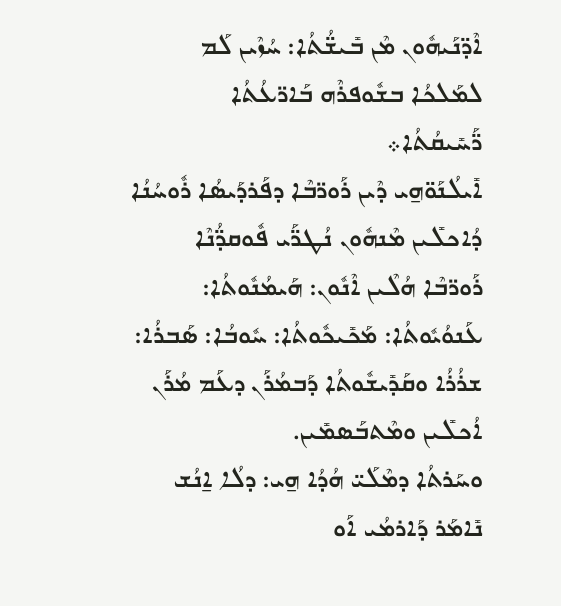ܐܶܕ̈ܢܰܝܗܽܘܢ ܡܶܢ ܒܺܝܫ̈ܳܬܳܐ: ܚܳܙܶܝܢ ܠܰܡ ܠܡܰܠܟܳܐ ܒܫܽܘܦܪܶܗ ܒܰܐܪ̈ܥܳܬܳܐ ܪ̈ܰܚܺܝܩܳܬܳܐ܀
ܐܺܝܠܳܢܰܘ̈ܗ̱ܝ ܕܶܝܢ ܪܰܘܪ̈ܒܶܐ ܕܦܰܪܕܰܝܣܳܐ ܪܽܘܚܳܢܳܐ ܕܳܐܟܠܺܝܢ ܡܶܢܗܽܘܢ ܢܳܛܪ̈ܰܝ ܦܽܘܩܕ̈ܳܢܶܐ ܪܰܘܪ̈ܒܶܐ ܗܳܠܶܝܢ ܐܶܢܽܘܢ: ܗܰܝܡܳܢܽܘܬܳܐ: ܥܰܢܘܳܝܽܘܬܳܐ: ܡܰܟܺܝܟܽܘܬܳܐ: ܚܽܘܒܳܐ: ܣܰܒܪܳܐ: ܫܪܳܪܳܐ ܘܩܰܕܺܝܫܽܘܬܳܐ ܕܰܒܡܳܪܰܢ ܕܥܰܡ ܡܳܪܰܢ ܐܳܟܠܺܝܢ ܘܡܶܬܒܰܣܡܺܝܢ.
ܘܚܰܪܬܳܐ ܕܡܶܠܰܝ̈ ܗܳܕܳܐ ܗ̱ܝ: ܕܠܳܐ ܐ̱ܢܳܫ ܢܺܐܡܰܪ ܕܰܐܪܡܳܝ ܐܰܘ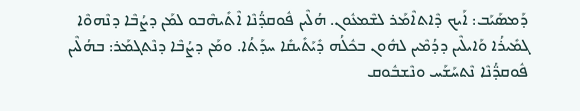ܕܰܡܣܰܝܰܒ: ܐܰܝܟ ܕܶܐܬܐܶܡܰܪ ܠܫܶܡܥܽܘܢ. ܗܳܠܶܝܢ ܦܽܘܩܕ̈ܳܢܶܐ ܐܶܬܺܝܗܶܒܘ ܠܡܰܢ ܕܨܳܒܶܐ ܕܢܶܗܘܶܐ ܓܡܺܝܪܳܐ ܘܰܐܝܠܶܝܢ ܕܕܳܡܶܝܢ ܠܗܽܘܢ ܒܟܽܠܳܗ ܕܺܝܰܬܺܝܩܺܐ ܚܕܰܬܳܐ. ܘܡܰܢ ܕܨܳܒܶܐ ܕܢܶܬܓܡܰܪ: ܒܗܳܠܶܝܢ ܦܽܘܩܕ̈ܳܢܶܐ ܢܶܬܚܰܫܰܚ ܘܢܶܫܒܽܘܩ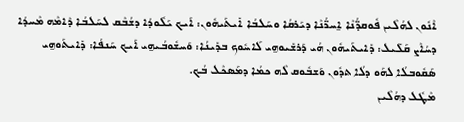ܐܶܢܽܘܢ ܠܗܳܠܶܝܢ ܦܽܘܩܕ̈ܳܢܶܐ ܐ̱ܚܪ̈ܳܢܶܐ ܕܝܰܪܩܳܐ ܘܚܰܠܒܳܐ ܐܺܝܬܰܝܗܽܘܢ: ܐܰܝܟ ܝܰܠܽܘܕܳܐ ܕܫܳܒܶܩ ܠܚܰܠܒܳܐ ܕܶܐܡܶܗ ܡܶܚܕܳܐ ܕܚܳܐܶܨ ܩܰܠܺܝܠ: ܕܺܐܝܬܰܝܗܽܘܢ ܗܳܝ ܕܰܪܫܺܝܘܗ̱ܝ ܠܰܐܚܽܘܟ ܒܕܺܝܢܳܐ: ܘܰܚܫܽܘܒܳܝܗ̱ܝ ܐܰܝܟ ܚܰܢܦܳܐ: ܕܺܐܝܬܰܘܗ̱ܝ ܣܰܩܽܘܒܠܳܐ ܠܗܰܘ ܕܠܳܐ ܬܕܽܘܢ ܘܰܫܒܽܘܩ ܠܶܗ ܟܡܳܐ ܕܡܰܣܟܶܠ ܒܳܟ.
ܡܶܛܽܠ ܕܗܳܠܶܝܢ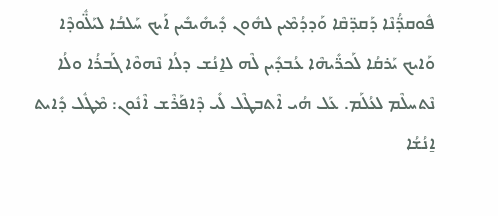ܦܽܘܩܕ̈ܳܢܶܐ ܕܰܩܕ̈ܩܶܐ ܘܰܕܕܳܡܶܝܢ ܠܗܽܘܢ ܕܺܝܗܺܝܒܺܝܢ ܐܰܝܟ ܚܰܠܒܳܐ ܠܝܰܠ̈ܽܘܕܶܐ ܘܰܐܝܟ ܝܰܪܩܳܐ ܠܰܟܪ̈ܺܝܗܶܐ ܥܳܒܕܺܝܢ ܠܶܗ ܠܐ̱ܢܳܫ ܕܠܳܐ ܢܶܗܘܶܐ ܓܰܒܪܳܐ ܘܠܳܐ ܢܶܬܚܠܶܡ ܠܥܳܠܰܡ. ܥܰܠ ܗܳܝ ܐܶܬܒܛܶܠ ܠܺܝ ܕܶܐܦܰܪܶܫ ܐܶܢܽܘܢ: ܡܶܛܽܠ ܕܺܐܝܬ ܐ̱ܢܳܫܳܐ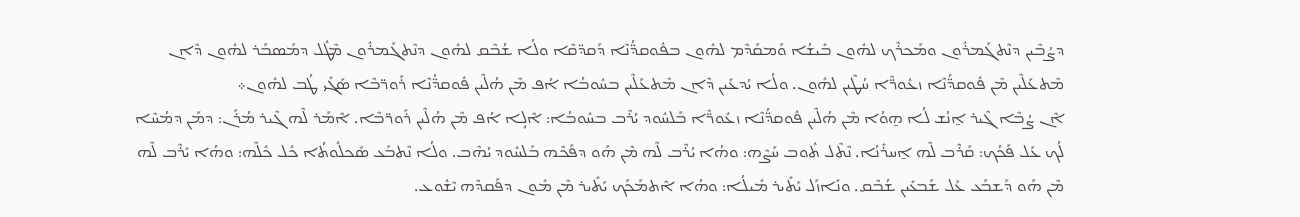ܕܨܳܒܶܝܢ ܕܢܶܬܓܰܡܪܽܘܢ ܘܡܰܟܪܶܟ ܠܗܽܘܢ ܒܺܝܫܳܐ ܘܰܡܩܰܕܶܡ ܠܗܽܘܢ ܒܦܽܘܩܕ̈ܳܢܶܐ ܕܰܩܕ̈ܩܶܐ ܘܠܳܐ ܫܳܒܶܩ ܠܗܽܘܢ ܕܢܶܬܓܰܡܪܽܘܢ ܡܶܛܽܠ ܕܡܰܣܒܰܪ ܠܗܽܘܢ ܕܶܐܢ ܡܶܬܥܰܠܶܝܢ ܡܶܢ ܦܽܘܩܕ̈ܳܢܶܐ ܙܥܽܘܪ̈ܶܐ ܚܳܛܶܝܢ ܠܗܽܘܢ. ܘܠܳܐ ܝܳܕܥܺܝܢ ܕܶܐܢ ܡܶܬܥܰܠܶܝܢ ܒܚܽܘܒܳܐ ܐܳܦ ܡܶܢ ܗܳܠܶܝܢ ܦܽܘܩܕ̈ܳܢܶܐ ܪܰܘܪ̈ܒܶܐ ܣܰܓܺܝ ܛܳܒ ܠܗܽܘܢ܀
ܐܶܢ ܨܳܒܶܐ ܓܶܝܪ ܐ̱ܢܳܫ ܠܳܐ ܗ̱ܘܳܐ ܡܶܢ ܗܳܠܶܝܢ ܦܽܘܩܕ̈ܳܢܶܐ ܙܥܽܘܪ̈ܶܐ ܒܰܠܚܽܘܕ ܝܳܪܶܒ ܒܚܽܘܒܳܐ: ܐܶܠܴܐ ܐܳܦ ܡܶܢ ܗܳܠܶܝܢ ܪܰܘܪ̈ܒܶܐ. ܐܶܡܰܪ ܠܶܗ ܓܶܝܪ ܡܳܪܰܢ: ܕܡܰܢ ܕܡܳܚܶܐ ܠܳܟ ܥܰܠ ܦܰܟܳܟ: ܩܰܪܶܒ ܠܶܗ ܐ̱ܚܪܺܢܳܐ. ܢܶܬܶܠ ܬܽܘܒ ܚܰܨܶܗ: ܘܗܳܐ ܝܳܪܶܒ ܠܶܗ ܡܶܢ ܗܰܘ ܕܦܰܟܶܗ ܒܰܠܚܽܘܕ ܝܳܗܶܒ. ܘܠܳܐ ܢܶܬܒܰܥ ܣܰܟܠܽܘܬܳܐ ܟܽܠ ܟܽܠܶܗ: ܘܗܳܐ ܝܺܪܶܒ ܠܶܗ ܡܶܢ ܗܰܘ ܕܰܫܒܰܥ ܥܰܠ ܫܰܒܥܺܝܢ ܫܳܒܶܩ. ܘܢܺܐܙܰܠ ܝܰܬܺܝܪ ܡܺܝܠܳܐ: ܘܗܳܐ ܐܶܬܡܰܟܰܟ ܝܰܬܺܝܪ ܡܶܢ ܡܽܘܢ ܕܦܰܩܕܶܗ ܝܶܫܽܘܥ.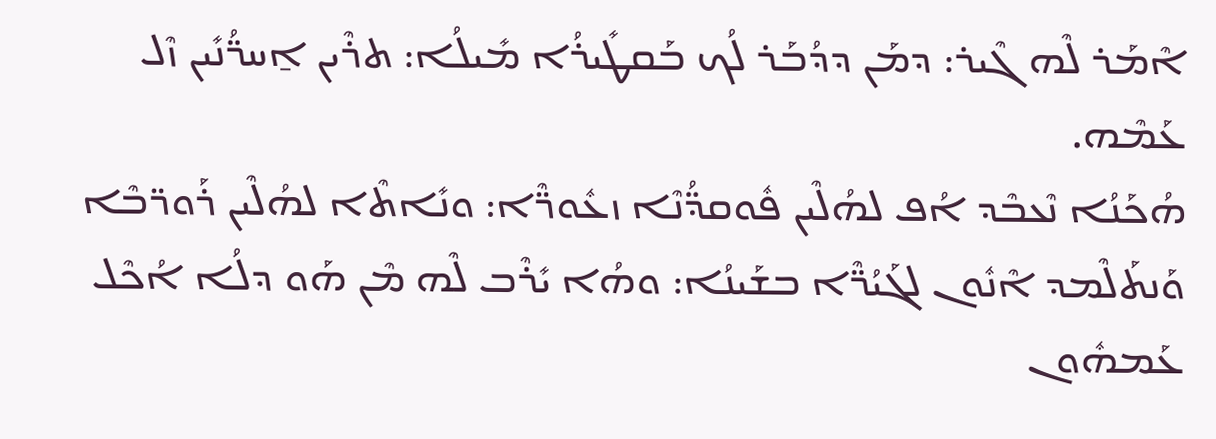ܐܶܡܰܪ ܠܶܗ ܓܶܝܪ: ܕܡܰܢ ܕܕܳܒܰܪ ܠܳܟ ܒܰܩܛܺܝܪܳܐ ܡܺܝܠܳܐ: ܬܪܶܝܢ ܐ̱ܚܪ̈ܳܢܺܝܢ ܙܶܠ ܥܰܡܶܗ.
ܗܳܟܰܢܳܐ ܢܶܥܒܶܕ ܐܳܦ ܠܗܳܠܶܝܢ ܦܽܘܩܕ̈ܳܢܶܐ ܙܥܽܘܪ̈ܶܐ: ܘܢܺܐܬܶܐ ܠܗܳܠܶܝܢ ܪܰܘܪ̈ܒܶܐ ܘܰܢܬܰܠܶܡܕ ܐܶܢܽܘܢ ܠܓܰܝܳܪ̈ܶܐ ܒܫܰܝܢܳܐ: ܘܗܳܐ ܝܺܪܶܒ ܠܶܗ ܡܶܢ ܗܰܘ ܕܠܳܐ ܐܳܟܶܠ ܥܰܡܗܽܘܢ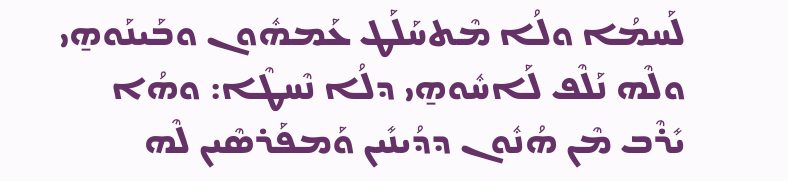ܠܰܚܡܳܐ ܘܠܳܐ ܡܶܬܚܰܠܰܛ ܥܰܡܗܽܘܢ ܘܒܰܝܢܰܘܗ̱ܝ ܘܠܶܗ ܢܰܠܶܦ ܠܰܐܚܽܘܗ̱ܝ ܕܠܳܐ ܢܶܚܛܶܐ: ܘܗܳܐ ܝܺܪܶܒ ܡܶܢ ܗܳܢܽܘܢ ܕܕܳܝܢܺܝܢ ܘܰܡܦܰܪܣܶܝܢ ܠܶܗ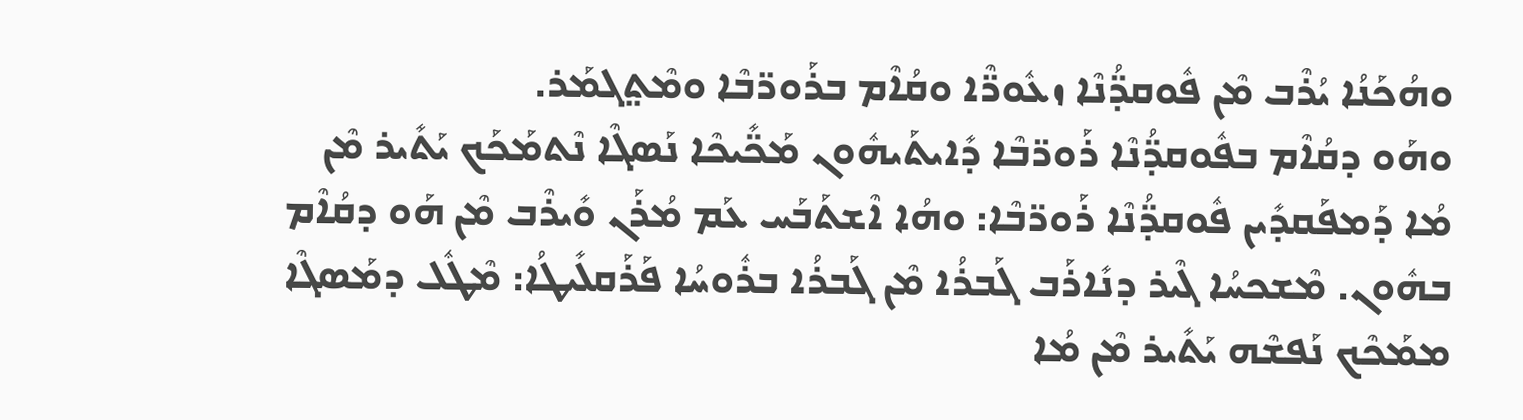ܘܗܳܟܰܢܳܐ ܝܳܪܶܒ ܡܶܢ ܦܽܘܩܕ̈ܳܢܶܐ ܙܥܽܘܪ̈ܶܐ ܘܩܳܐܶܡ ܒܪܰܘܪ̈ܒܶܐ ܘܡܶܬ݀ܓܡܰܪ.
ܘܗܰܘ ܕܩܳܐܶܡ ܒܦܽܘܩܕ̈ܳܢܶܐ ܪܰܘܪ̈ܒܶܐ ܕܺܐܝܬܰܝܗܽܘܢ ܡܰܟ̈ܺܝܟܶܐ ܢܰܣܓܶܐ ܢܶܬܡܰܟܰܟ ܝܰܬܺܝܪ ܡܶܢ ܡܳܐ ܕܰܡܦܰܩܕܺܝܢ ܦܽܘܩܕ̈ܳܢܶܐ ܪܰܘܪ̈ܒܶܐ: ܘܗܳܐ ܐܶܫܬܰܒܰܚ ܥܰܡ ܡܳܪܰܢ ܘܺܝܪܶܒ ܡܶܢ ܗܰܘ ܕܩܳܐܶܡ ܒܗܽܘܢ. ܡܶܫܟܚܳܐ ܓܶܝܪ ܕܢܺܐܪܰܒ ܓܰܒܪܳܐ ܡܶܢ ܓܰܒܪܳܐ ܒܪܽܘܚܳܐ ܦܰܪܰܩܠܺܝܛܳܐ: ܡܶܛܽܠ ܕܡܰܣܓܶܐ ܡܡܰܟܶܟ ܢܰܦܫܶܗ ܝܰܬܺܝܪ ܡܶܢ ܡܳܐ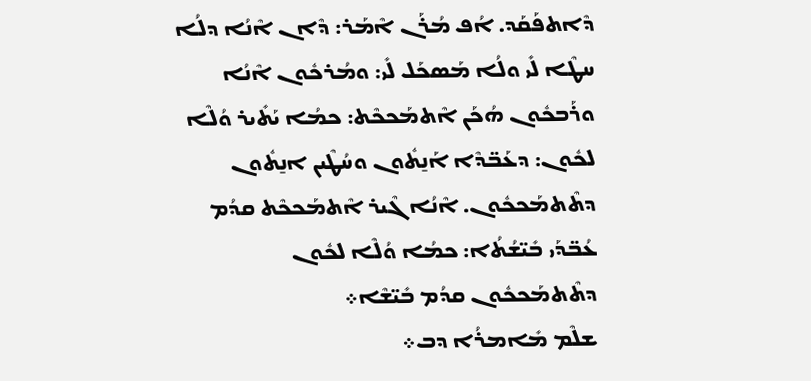ܕܶܐܬܦܰܩܰܕ. ܐܳܦ ܡܳܪܰܢ ܐܶܡܰܪ: ܕܶܐܢ ܐܶܢܳܐ ܕܠܳܐ ܚܛܶܐ ܠܺܝ ܘܠܳܐ ܡܰܣܟܰܠ ܠܺܝ: ܘܡܳܪܟܽܘܢ ܐܶܢܳܐ ܘܪܰܒܟܽܘܢ ܗܳܟܰܢ ܐܶܬܡܰܟܟܶܬ: ܟܡܳܐ ܝܰܬܺܝܪ ܘܳܠܶܐ ܠܟܽܘܢ: ܕܥܰܒ̈ܕܶܐ ܐܰܢ̱ܬܽܘܢ ܘܚܳܛܶܝܢ ܐܢ̱ܬܽܘܢ ܕܬܶܬܡܰܟܟܽܘܢ. ܐܶܢܳܐ ܓܶܝܪ ܐܶܬܡܰܟܟܶܬ ܩܕܳܡ ܥܳܒ̈ܕܰܝ ܒܺܝ̈ܫܳܬܳܐ: ܟܡܳܐ ܘܳܠܶܐ ܠܟܽܘܢ ܕܬܶܬܡܰܟܟܽܘܢ ܩܕܳܡ ܒܺܝ̈ܫܶܐ܀
ܫܠܶܡ ܡܺܐܡܪܳܐ ܕܒ܀